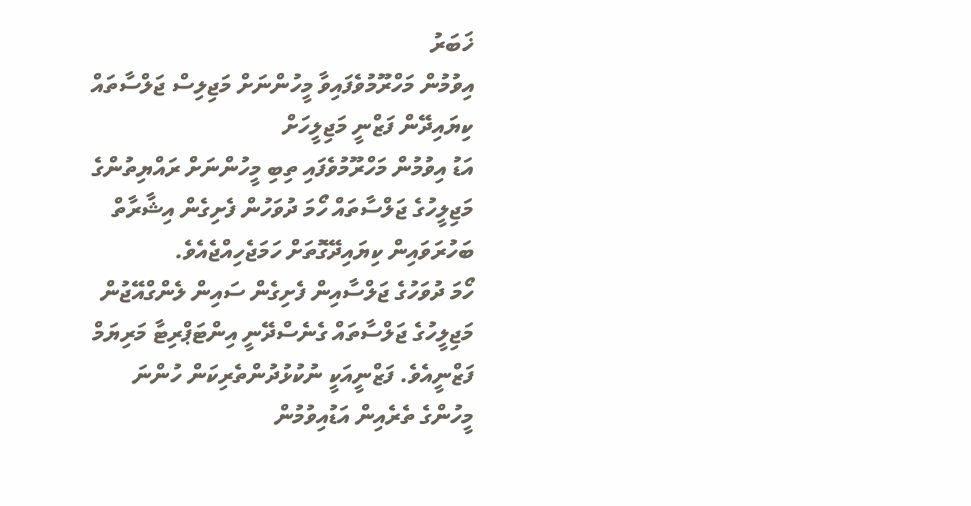ޚަބަރު
އިވުމުން މަހްރޫމުވެފައިވާ މީހުންނަށް މަޖިލިސް ޖަލްސާތައް ކިޔައިދޭން ފަޒްނީ މަޖިލީހަށް
އަޑު އިވުމުން މަހްރޫމުވެފައި ތިބި މީހުންނަށް ރައްޔިތުންގެ މަޖިލީހުގެ ޖަލްސާތައް ހޯމަ ދުވަހުން ފެށިގެން އިޝާރާތް ބަހުރަވައިން ކިޔައިދޭގޮތަށް ހަމަޖެހިއްޖެއެވެ.
ހޯމަ ދުވަހުގެ ޖަލްސާއިން ފެށިގެން ސައިން ލެންގްއޭޖުން މަޖިލީހުގެ ޖަލްސާތައް ގެނެސްދޭނީ އިންޓަޕްރިޓާ މަރިޔަމް ފަޒްނީއެވެ. ފަޒްނީއަކީ ނުކުޅުދުންތެރިކަން ހުންނަ މީހުންގެ ތެރެއިން އަޑުއިވުމުން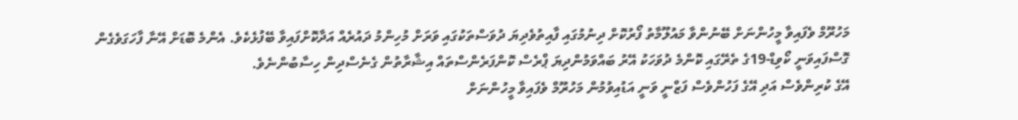މަހުރޫމް ވެފައިވާ މީހުންނަށް ބޭނުންވާ މައުލޫމާތު ފޯރުކޮށް ދިނުމުގައި ފާއިތުވެދިޔަ ދުވަސްތަކުގައި ވަރަށް މުހިންމު ދައުރެއް އަދާކޮށްފައިވާ ބޭފުޅެކެވެ. އެންމެ ބޮޑަށް އޭނާ ފާހަގަވެގެން ގޮސްފައިވަނީ ކޯވިޑް-19ގެ ތެރޭގައި ކޮންމެ ދުވަހަކު އޭރު ބައްވަމުންދިޔަ ޕްރެސް ކޮންފަރެންސްތައް އިޝާރާތުން ގެނެސްދިން ހިސާބުންނެވެ.
އޭގެ ކުރިންވެސް އަދި އޭގެ ފަހުންވެސް ފަޒްނީ ވަނީ އަޑުއިވުމުން މަހުރޫމް ވެފައިވާ މީހުންނަށް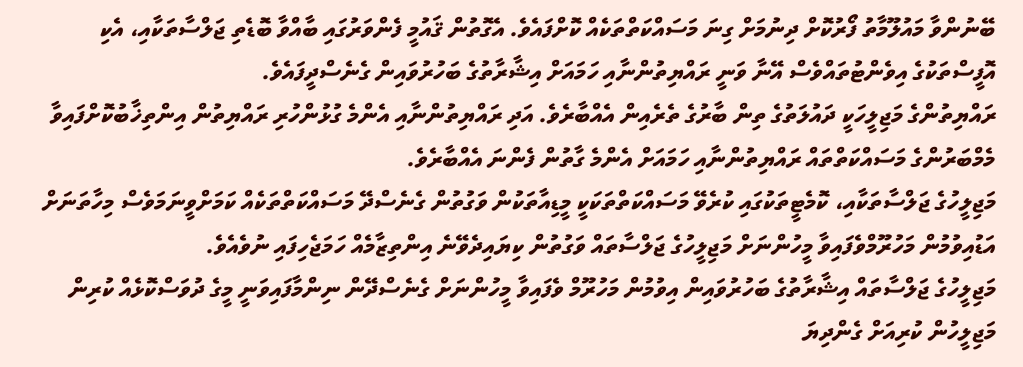ބޭނުންވާ މައުލޫމާތު ފޯރުކޮށް ދިނުމަށް ގިނަ މަސައްކަތްތަކެއް ކޮށްފައެވެ. އެގޮތުން ޤައުމީ ފެންވަރުގައި ބާއްވާ ބޮޑެތި ޖަލްސާތަކާއި، އެކި އޮފީސްތަކުގެ އިވެންޓުތައްވެސް އޭނާ ވަނީ ރައްޔިތުންނާއި ހަމައަށް އިޝާރާތުގެ ބަހުރުވައިން ގެނެސްދީފައެވެ.
ރައްޔިތުންގެ މަޖިލީހަކީ ދައުލަތުގެ ތިން ބާރުގެ ތެރެއިން އެއްބާރެވެ. އަދި ރައްޔިތުންނާއި އެންމެ ގުޅުންހުރި ރައްޔިތުން އިންތިޚާބުކޮށްފައިވާ މެމްބަރުންގެ މަސައްކަތްތައް ރައްޔިތުންނާއި ހަމައަށް އެންމެ ގާތުން ފެންނަ އެއްބާރެވެ.
މަޖިލީހުގެ ޖަލްސާތަކާއި، ކޮމެޓީތަކުގައި ކުރެވޭ މަސައްކަތްތަކަކީ މީޑިއާތަކުން ވަގުތުން ގެނެސްދޭ މަސައްކަތްތަކެއް ކަމަށްވީނަމަވެސް މިހާތަނަށް އަޑުއިވުމުން މަހުރޫމްވެފައިވާ މީހުންނަށް މަޖިލީހުގެ ޖަލްސާތައް ވަގުތުން ކިޔައިދެވޭނެ އިންތިޒާމެއް ހަމަޖެހިފައި ނުވެއެވެ.
މަޖިލީހުގެ ޖަލްސާތައް އިޝާރާތުގެ ބަހުރުވައިން އިވުމުން މަހުރޫމް ވެފައިވާ މީހުންނަށް ގެނެސްދޭން ނިންމާފައިވަނީ މީގެ ދުވަސްކޮޅެއް ކުރިން މަޖިލީހުން ކުރިއަށް ގެންދިޔަ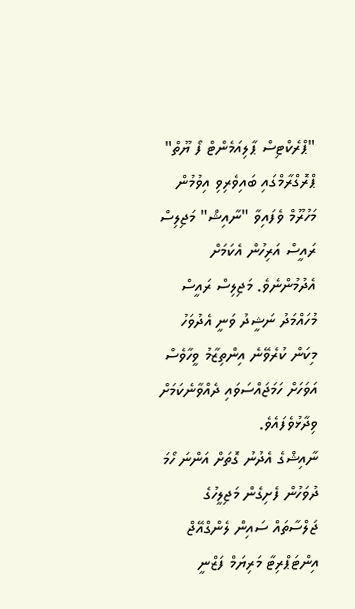"ޕްރެކްޓިސް ޕާލިއަމެންޓް ފޯ ޔޫތް" ޕްރޮގްރާމްގައި ބައިވެރިވި އިވުމުން މަހުރޫމް ވެފައިވާ "ނާއިޝް" މަޖިލިސް ރައީސް އަރިހުން އެކަމަށް އެދުމުންނެވެ. މަޖިލިސް ރައީސް މުހައްމަދު ނަޝީދު ވަނީ އެދުވަހު މިކަން ކުރެވޭނެ އިންތިޒާމު ވީހާވެސް އަވަހަށް ހަމަޖައްސަވައި ދެއްވާނެކަމަށް ވިދާޅުވެފައެވެ.
ނާއިޝްގެ އެދުނު ގޮތަށް އަންނަ ހޯމަ ދުވަހުން ފެށިގެން މަޖިލީހުގެ ޖަލްސާތައް ސައިން ލެންގްއޭޖް އިންޓަޕްރިޓާ މަރިޔަމް ފަޒްނީ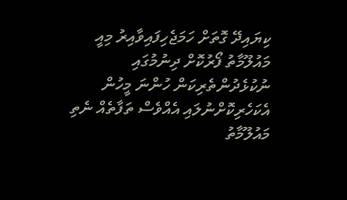ކިޔައިދޭ ގޮތަށް ހަމަޖެހިފައިވާއިރު މިއީ މައުލޫމާތު ފޯރުކޮށް ދިނުމުގައި ނުކުޅެދުންތެރިކަން ހުންނަ މީހުން އެކަހެރިކޮށްނުލައި އެއްވެސް ތަފާތެއް ނެތި މައުލޫމާތު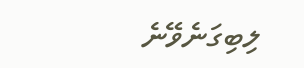ލިބިގަނެވޭނެ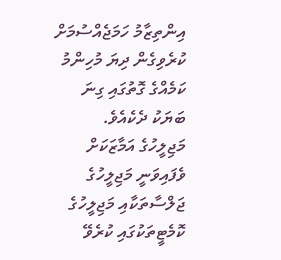އިންތިޒާމު ހަމަޖެއްސުމަށް ކުރެވިގެން ދިޔަ މުހިންމު ކަމެއްގެ ގޮތުގައި ގިނަ ބަޔަކު ދެކެއެވެ.
މަޖިލީހުގެ އަމާޒަކަށް ވެފައިވަނީ މަޖިލީހުގެ ޖަލްސާތަކާއި މަޖިލީހުގެ ކޮމެޓީތަކުގައި ކުރެވޭ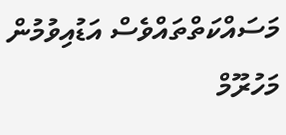މަސައްކަތްތައްވެސް އަޑުއިވުމުން މަހުރޫމް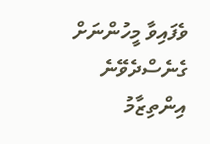ވެފައިވާ މީހުންނަށް ގެނެސްދެވޭނެ އިންތިޒާމު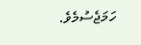ހަމަޖެސުމެވެ.